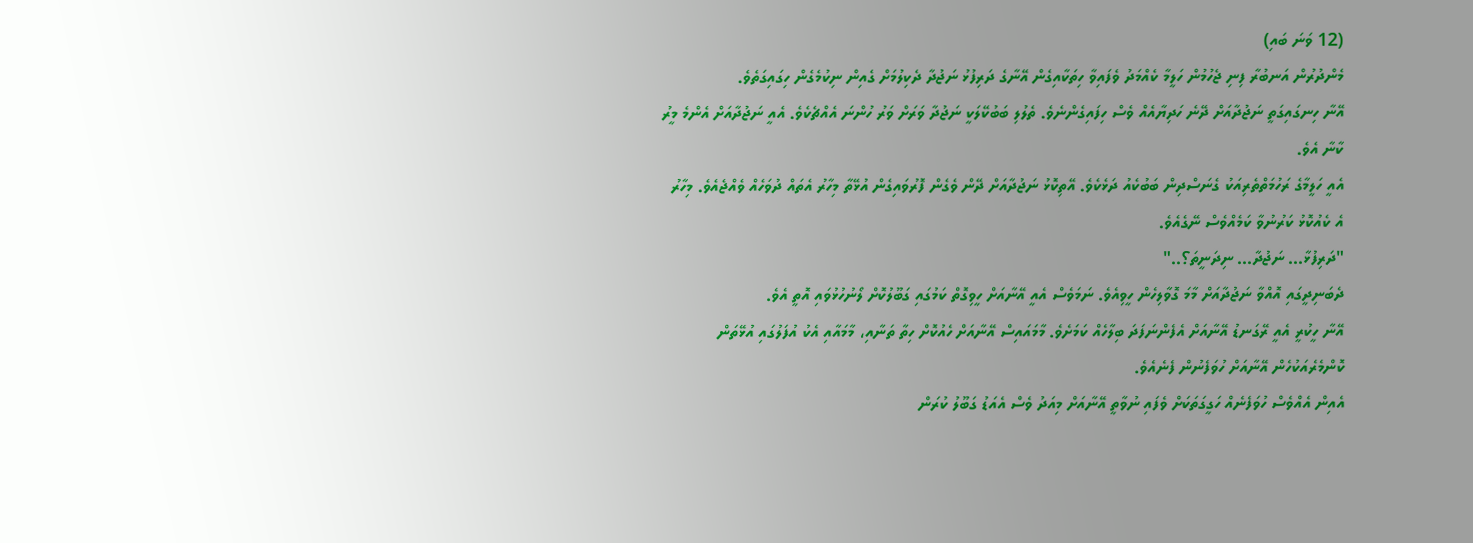(12 ވަނަ ބައި)
މެންދުރުން އަނބުރާ ފިނި ޖެހުމުން ހަލީމާ ކެއްމަދު ވެފައިވާ ހިތަކާއިގެން އޭނާގެ ދަރިފުޅު ނަޖުދާ ދެކިލުމަށް ގެއިން ނިކުމެގެން ހިގައިގަތެވެ.
އޭނާ ހިނގައިގަތީ ނަޖުދާއަށް ދޭނެ ހަދިޔާއެއް ވެސް ހިފައިގެންނެވެ. ތެލުލި ބަބުކޭލަކީ ނަޖުދާ ވަރަށް ވަރު ހުންނަ އެއްޗެކެވެ. އެއީ ނަޖުދާއަށް އެންމެ މީރު ކާނާ އެވެ.
އެއީ ހަލީމާގެ ރަހުމަތްތެރިއަކު ގެނަސްދިން ބަބުކެއު ދަޅެކެވެ. އޭތިކޮޅު ނަޖުދާއަށް ދޭން ވެގެން ފޮރުވައިގެން އުޅޭތާ މިހާރު އެތައް ދުވަހެއް ވެއްޖެއެވެ. މިހާރު އެ ކެއުކޮޅު ކަރުނުވާ ކަމެއްވެސް ނޭގެއެވެ.
"ދަރިފުޅާ... ނަޖުދާ... ނިދަނީތަ؟.."
ދެބަނިދީގައި އޮއްވާ ނަޖުދާއަށް މާމަ ގޮވާލިހެން ހީވިއެވެ. ނަމަވެސް އެއީ އޭނާއަށް ހީވިގޮތް ކަމުގައި ގަބޫލުކޮށް ލޯނުހުޅުވައި އޮތީ އެވެ.
އޭނާ ހީކުރީ އެއީ ރޭގަނޑު އޭނާއަށް އެފެންނަފަދަ ބިލާހެއް ކަމަށެވެ. މާމައައިސް އޭނާއަށް ހެއުކޮށް ހިތާ ތަނާއި، މާމައާއި އެކު އުފަލުގައި އުޅޭތަން ކޮންމެރެއަކުހެން އޭނާއަށް ހުވަފެނުން ފެނެއެވެ.
އެއިން އެއްވެސް ހުވަފެނެއް ހަގީގަތަކަށް ވެފައި ނުވާތީ އޭނާއަށް މިއަދު ވެސް އެއަޑު ގަބޫލު ކުރަން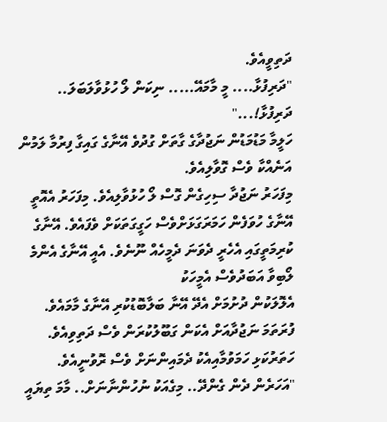ދަތިވީއެވެ.
"ދަރިފުޅާ.... މީ މާމައޭ..... ނިކަން ލޯ ހުޅުވާލަބަލަ.. ދަރިފުޅާ!..."
ހަލީމާ މަޑުމަޑުން ނަޖުދާގެ ގާތަށް ގުދުވެ އޭނާގެ ގައިގާ ފިރުމާ ލަމުން އަނެއްކާ ވެސް ގޮވާލިއެވެ.
މިފަހަރު ނަޖުދާ ސިހިގެން ގޮސް ލޯ ހުޅުވާލިއެވެ. މިފަހަރު އެއޮތީ އޭނާގެ ހުވަފެން ހަމަރަގަޅަށްވެސް ހަގީގަތަކަށް ވެފައެވެ. އޭނާގެ ކުރިމަތީގައި އެހެރީ ދެވަނަ ދެމީހެއް ނޫނެވެ. އެއީ އޭނާގެ އެންމެ ލޯބިވާ އަބަދުވެސް އެމީހަކު
އެލޮލަކުން ދުށުމަށް އެދޭ އޭނާ ބަލާބޮޑުކުރި އޭނާގެ މާމައެވެ. ފުރަތަމަ ނަޖުދާއަށް އެކަން ގަބޫލުކުރަން ވެސް ދަތިވިއެވެ.
ހަތަރުކަޅި ހަމަވުމާއިއެކު ދެމައިންނަށް ވެސް ރޮވުނީއެވެ.
"އަހަރެން ދެން ގެންދޭ.. މިގެއަކު ނުހުންނާނަށް.. މާމަ ތިޔައީ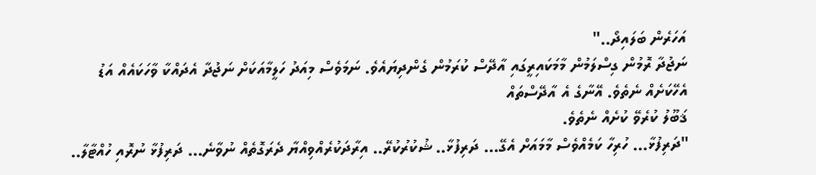އަހަރެން ބަލައިދޯ.."
ނަޖުދާ ރޮމުން ގިސްލަމުން މާމަކައިރީގައި އާދޭސް ކުރަމުން ގެންދިޔައެވެ. ނަމަވެސް މިއަދު ހަލީމާއަކަށް ނަޖުދާ އެދައްކާ ވާހަކައެއް އަޑު އެހޭކަށެއް ނެތެވެ. އޭނާގެ އެ އާދޭސްތައް
ޤަބޫލު ކުރެވޭ ކުށެއް ނެތެވެ.
"ދަރިފުޅާ... ހުރިހާ ކަމެއްވެސް މާމައަށް އެގޭ... ދަރިފުޅާ.. ޝުކުރުކުރޭ.. އިރާދަކުރެއްވިއްޔާ ދެރަގޮތެއް ނުވާނެ... ދަރިފުޅާ ނުރޮއި ހުއްޓާލާ..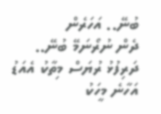ބުނޭ.. އަހަރެން
ދެން ނުރޯނަމޭ ބުނޭ.. ދަރިފުޅު ރުޔަސް މިތާކު އެއަޑު އަހާނެ މީހަކު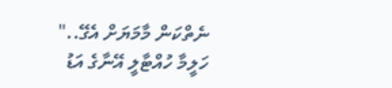ނެތްކަން މާމަޔަށް އެގޭ.."
ހަލީމާ ހުއްޓާލީ އޭނާގެ އަޑު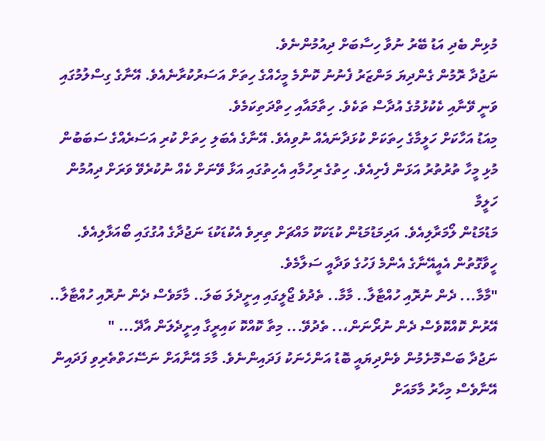މުޅިން ބެދި އަޑު ބޭރު ނުވާ ހިސާބަށް ދިއުމުންނެވެ.
ނަޖުދާ ރޮމުން ގެންދިޔަ މަންޒަރު ފެނުނު ކޮންމެ މީހެއްގެ ހިތަށް އަސަރުކުރާނެއެވެ. އޭނާގެ ގިސްލުމުގައި ވަނީ ވޭނާއި ކެކުޅުމުގެ އުދާސް ތަކެވެ. ހިތާމައާއި ހިތްދަތިކަމެވެ.
މިއަޑު އަހާކަށް ހަލީމާގެ ހިތަކަށް ކުޅަދާނައެއް ނުވިއެވެ. އޭނާގެ އެބަލި ހިތަށް ކުރި އަސަރެއްގެ ސަބަބުން މުޅި މީހާ ތުރުތުރު އަޅަން ފެށިއެވެ. ހިތުގެ ރިހުމާއި އެހިތުގައި އަޅާ ވޭނަށް ކެއް ނުކުރެވޭ ވަރަށް ދިއުމުން ހަލީމާ
މަޑުމަޑުން ލޯމަރާލިއެވެ. އަދިމަޑުމަޑުން ކުޑަކަކޫ މައްޗަށް ތިރިވެ އެކުޑަކުޑަ ނަޖުދާގެ އުގުގައި ބޯއަޅާލިއެވެ. ހީވާގޮތުން އެއީއޭނާގެ އެންމެ ފަހުގެ ވަދާއީ ސަލާމެވެ.
"މާމާ... ދެން ނުރޮއި ހުއްޓާލާ.. މާމާ.. ތެދުވެ ޖޯލީގައި އިށީދެލަ ބަލަ.. މާމަވެސް ދެން ނުރޮއި ހުއްޓާލާ.. އޭރުން ކޮއްކޮވެސް ދެން ނުރޯނަން،.. ތެދުވޭ... މިތާ ކޮއްކޮ ކައިރީގާ އިށީދެލަން އާދޭ... "
ނަޖުދާ ބަސްމޮށެމުން ވެންދިޔައީ ބޮޑު އަންހެނަކު ފަދައިންނެވެ. މާމަ އޭނާއަށް ނަސޭހަތްތެރިވި ފަދައިން އޭނާވެސް މިހާރު މާމައަށް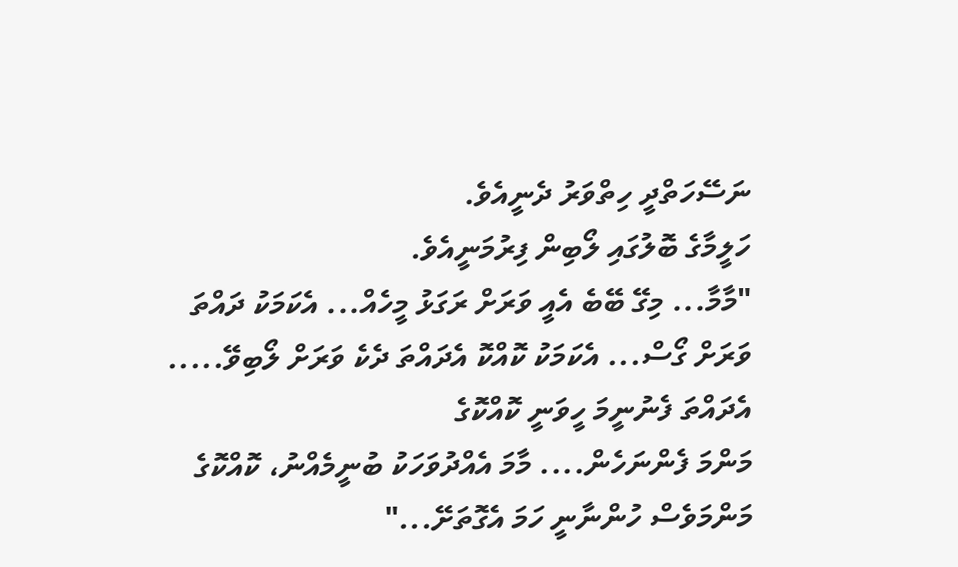ނަސޭހަތްދީ ހިތްވަރު ދެނީއެވެ.
ހަލީމާގެ ބޮލުގައި ލޯބިން ފިރުމަނީއެވެ.
"މާމާ... މިގޭ ބޭބެ އެއީ ވަރަށް ރަގަޅު މީހެއް... އެކަމަކު ދައްތަ ވަރަށް ގޯސް... އެކަމަކު ކޮއްކޮ އެދައްތަ ދެކެ ވަރަށް ލޯބިވޭ..... އެދައްތަ ފެނުނީމަ ހީވަނީ ކޮއްކޮގެ
މަންމަ ފެންނަހެން.... މާމަ އެއްދުވަހަކު ބުނީމެއްނު، ކޮއްކޮގެ މަންމަވެސް ހުންނާނީ ހަމަ އެގޮތަށޭ..."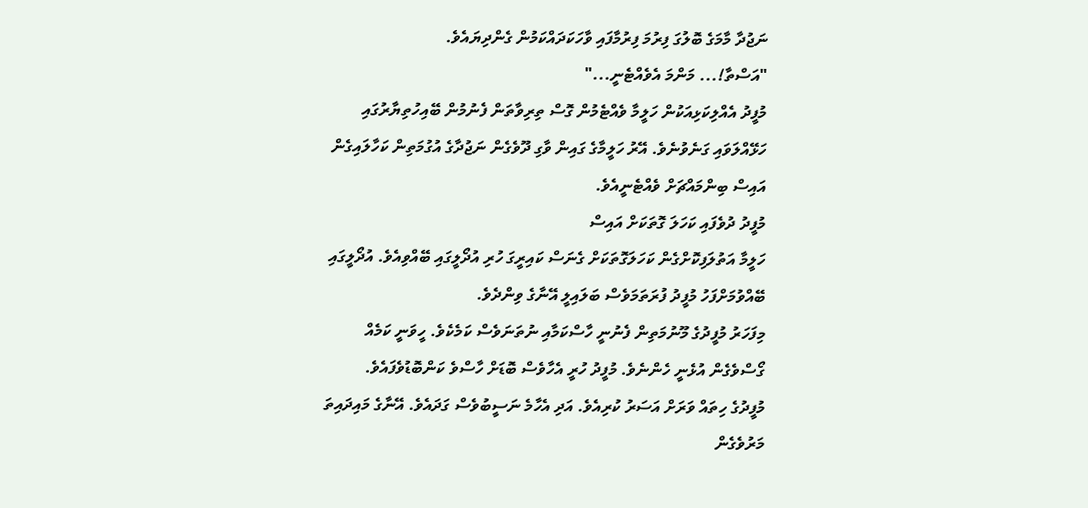ނަޖުދާ މާމަގެ ބޮލުގަ ފިރުމަ ފިރުމާފައި ވާހަކަދައްކަމުން ގެންދިޔައެވެ.
"އަސްތާ!... މަންމަ އެވެއްޓެނީ..."
މުފީދު އެއްލިކަޅިއަކުން ހަލީމާ ވެއްޓެމުން ގޮސް ތިރިވާތަން ފެނުމުން ބޭއިހުތިޔާރުގައި ހަޅޭއްލަވައި ގަނެވުނެވެ. އޭރު ހަލީމާގެ ގައިން ވާގި ދޫވެގެން ނަޖުދާގެ އުގުމަތިން ކަހާލައިގެން އައިސް ބިންމައްޗަށް ވެއްޓެނީއެވެ.
މުފީދު ދުވެފައި ކަހަލަ ގޮތަކަށް އައިސް
ހަލީމާ އަތުލަފިކޮށްގެން ކަހަލަގޮތަކަށް ގެނަސް ކައިރީގަ ހުރި އުދޯލީގައި ބޭއްވިއެވެ. އުދޯލީގައި ބޭއްވުމަށްފަހު މުފީދު ފުރަތަމަވެސް ބަލައިލީ އޭނާގެ ވިންދެވެ.
މިފަހަރު މުފީދުގެ މޫނުމަތިން ފެނުނީ ހާސްކަމާއި ނުތަނަވެސް ކަމެކެވެ. ހީވަނީ ކަމެއް ގޯސްވެގެން އުޅެނީ ހެންނެވެ. މުފީދު ހުރީ އެހާވެސް ބޮޑަށް ހާސްވެ ކަންބޮޑުވެފައެވެ.
މުފީދުގެ ހިތައް ވަރަށް އަސަރު ކުރިއެވެ. އަދި އެހާމެ ނަސީބުވެސް ގަދައެވެ. އޭނާގެ މައިދައިތަ މަރުވެގެން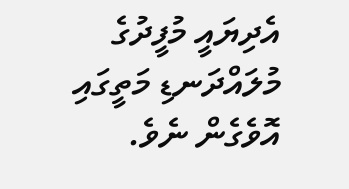އެދިޔައީ މުފީދުގެ މުލައްދަނޑި މަތީގައި އޮވެގެން ނެވެ.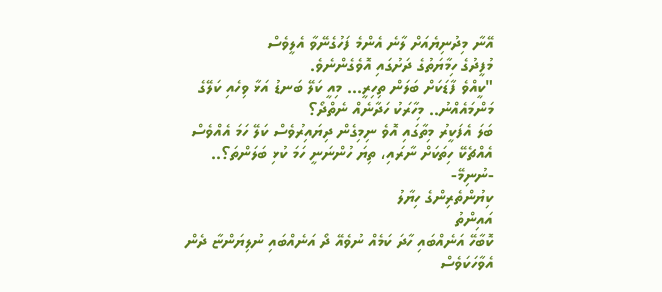އޭނާ މިދުނިޔެއަށް ލާނެ އެންމެ ފަހުގެނޭވާ އެލީވެސް
މުފީދުގެ ހިމާޔަތުގެ ދަށުގައި އޮވެގެންނެވެ.
"ކީއްވެ ފާޑަކަށް ބަލަން ތިހިރީ... މިއީ ކަލޭ ބަނޑު އަޅާ ވިހެއި ކަލޭގެ މަންމައެއްނު.. މިހާރަކު ހަދާނެއް ނެތްދޯ؟
ބަލަ އެފަކީރު މިތާގައި އޮވެ ނިމިގެން ދިޔައިރުވެސް ކަލޭ ހަމަ އެއްވެސް އެއްޗެކޭ ހިތަކަށް ނާރައި، ތިޔަ ހުންނަނީ ހަމަ ކުޅި ބަލަންތަ؟..
-ނުނިމޭ-
ކިޔުންތެރިންގެ ހިޔާލު
އައިންތު
ކޮބާހޭ އަނެއްބައި ހާދަ ކަމެއް ނުވެއޭ ދޯ އަނެއްބައި ނުލިޔަންޏާ ދެން އެވާހަކަވެސް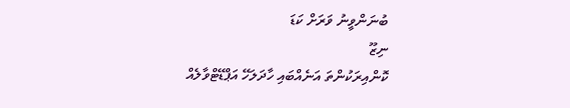ބުނަންވީނު ވަރަށް ކަޑަ
ނިޒޫ
ކޮންއިރަކުންތަ އަނެއްބައި ހާދަލަހޭ އަޕްޑޭޓްވާލެއް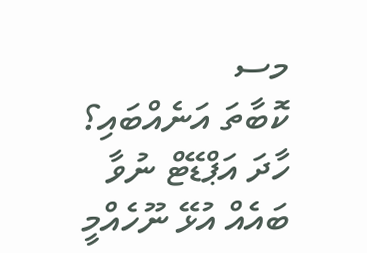މސ
ކޮބާތަ އަނެއްބައި؟ ހާދަ އަޕްޑޭޓް ނުވާ ބައެއް އުޅޭ ނޫހެއްމީ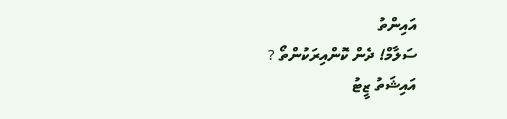އައިންތު
ސަލާމް! ދެން ކޮންއިރަކުންތޯ ?
އައިޝަތު ޒީޓު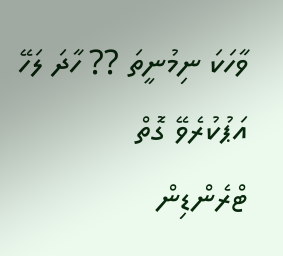ވާހަކަ ނިމުނީތަ ?? ހާދަ ލަހޭ އަޕުކުރެވޭ ގޮތް
ޓްރެންޑިން